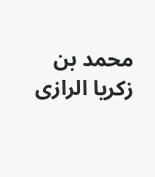محمد بن زکریا الرازی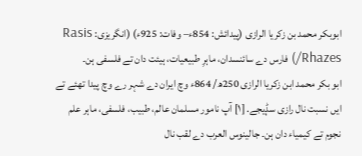ابوبکر محمد بن زکریا الرازی (پیدائش: 854ء– وفات: 925ء) (انگریزی: Rasis /Rhazes) فارس دے سائنسدان، ماہرِ طبیعیات، ہیئت دان تے فلسفی ہن۔
ابو بکر محمد ابن زکریا الرازی 250ھ/ 864ء وچ ایران دے شہر رے وچ پیدا تھئے تے ایں نسبت نال رازی سݙیجے. [١] آپ نامور مسلمان عالم، طبیب، فلسفی، ماہر علم نجوم تے کیمیاء دان ہن۔ جالینوس العرب دے لقب نال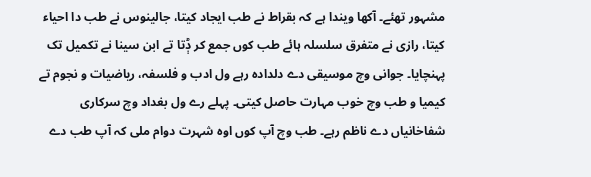مشہور تھئے۔ آکھا ویندا ہے کہ بقراط نے طب ایجاد کیتا، جالینوس نے طب دا احیاء کیتا، رازی نے متفرق سلسلہ ہائے طب کوں جمع کر ݙتا تے ابن سینا نے تکمیل تک پہنچایا۔ جوانی وچ موسیقی دے دلدادہ رہے ول ادب و فلسفہ، ریاضیات و نجوم تے کیمیا و طب وچ خوب مہارت حاصل کیتی۔ پہلے رے ول بغداد وچ سرکاری شفاخانیاں دے ناظم رہے۔ طب وچ آپ کوں اوہ شہرت دوام ملی کہ آپ طب دے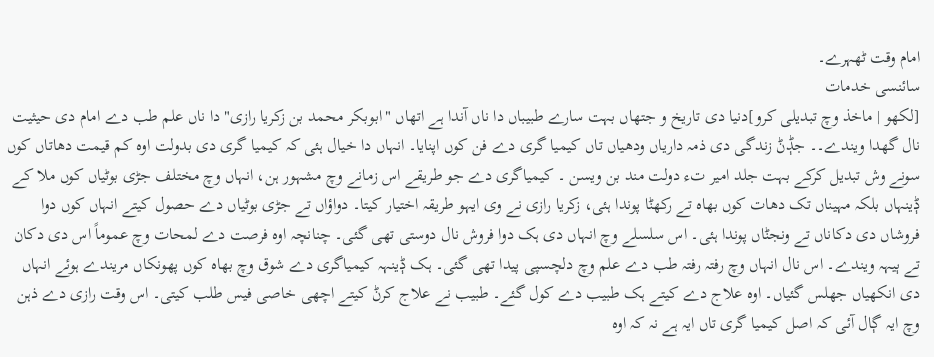امام وقت ٹھہرے۔
سائنسی خدمات
[لکھو | ماخذ وچ تبدیلی کرو]دنیا دی تاریخ و جتھاں بہت سارے طبیباں دا ناں آندا ہے اتھاں "ابوبکر محمد بن زکریا رازی" دا ناں علم طب دے امام دی حیثیت نال گھدا ویندے۔۔ جݙݨ زندگی دی ذمہ داریاں ودھیاں تاں کیمیا گری دے فن کوں اپنایا۔ انہاں دا خیال ہئی کہ کیمیا گری دی بدولت اوہ کم قیمت دھاتاں کوں سونے وش تبدیل کرکے بہت جلد امیر تء دولت مند بن ویسن ۔ کیمیاگری دے جو طریقے اس زمانے وچ مشہور ہن، انہاں وچ مختلف جڑی بوٹیاں کوں ملا کے ݙینہاں بلکہ مہیناں تک دھات کوں بھاہ تے رکھݨا پوندا ہئی، زکریا رازی نے وی ایہو طریقہ اختیار کیتا۔ دواؤاں تے جڑی بوٹیاں دے حصول کیتے انہاں کوں دوا فروشاں دی دکاناں تے ونجݨاں پوندا ہئی۔ اس سلسلے وچ انہاں دی ہک دوا فروش نال دوستی تھی گئی۔ چنانچہ اوہ فرصت دے لمحات وچ عموماً اس دی دکان تے ٻیہہ ویندے۔ اس نال انہاں وچ رفتہ رفتہ طب دے علم وچ دلچسپی پیدا تھی گئی۔ ہک ݙینہہ کیمیاگری دے شوق وچ بھاہ کوں پھونکاں مریندے ہوئے انہاں دی انکھیاں جھلس گئیاں۔ اوہ علاج دے کیتے ہک طبیب دے کول گئے۔ طبیب نے علاج کرݨ کیتے اچھی خاصی فیس طلب کیتی۔ اس وقت رازی دے ذہن وچ ایہ ڳال آئی کہ اصل کیمیا گری تاں ایہ ہے نہ کہ اوہ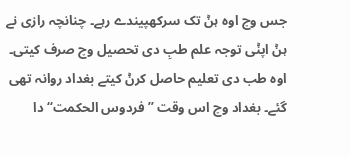جس وچ اوہ ہݨ تک سرکھپیندے رہے۔ چنانچہ رازی نے ہݨ اپݨی توجہ علم طبِ دی تحصیل وچ صرف کیتی۔ اوہ طب دی تعلیم حاصل کرݨ کیتے بغداد روانہ تھی گئے۔ بغداد وچ اس وقت ’’فردوس الحکمت‘‘ دا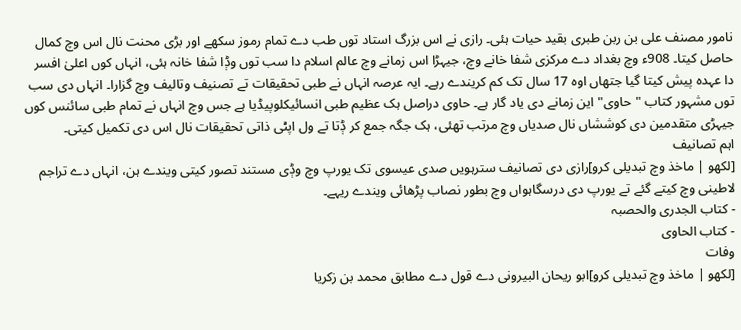نامور مصنف علی بن ربن طبری بقید حیات ہئی۔ رازی نے اس بزرگ استاد توں طب دے تمام رموز سکھے اور بڑی محنت نال اس وچ کمال حاصل کیتا۔ 908ء وچ بغداد دے مرکزی شفا خانے وچ، جیہڑا اس زمانے وچ عالم اسلام دا سب توں وݙا شفا خانہ ہئی، انہاں کوں اعلیٰ افسر دا عہدہ پیش کیتا گیا جتھاں اوہ 17 سال تک کم کریندے رہے۔ ایہ عرصہ انہاں نے طبی تحقیقات تے تصنیف وتالیف وچ گزارا۔ انہاں دی سب توں مشہور کتاب "حاوی" این زمانے دی یاد گار ہے۔ حاوی دراصل ہک عظیم طبی انسائیکلوپیڈیا ہے جس وچ انہاں نے تمام طبی سائنس کوں جیہڑی متقدمین دی کوششاں نال صدیاں وچ مرتب تھئی، ہک جگہ جمع کر ݙتا تے ول اپݨی ذاتی تحقیقات نال اس دی تکمیل کیتی۔
اہم تصانیف
[لکھو | ماخذ وچ تبدیلی کرو]رازی دی تصانیف سترہویں صدی عیسوی تک یورپ وچ وݙی مستند تصور کیتی ویندے ہن، انہاں دے تراجم لاطینی وچ کیتے گئے تے یورپ دی درسگاہواں وچ بطور نصاب پڑھائی ویندے ریہے۔
- کتاب الجدری والحصبہ
- کتاب الحاوی
وفات
[لکھو | ماخذ وچ تبدیلی کرو]ابو ریحان البیرونی دے قول دے مطابق محمد بن زکریا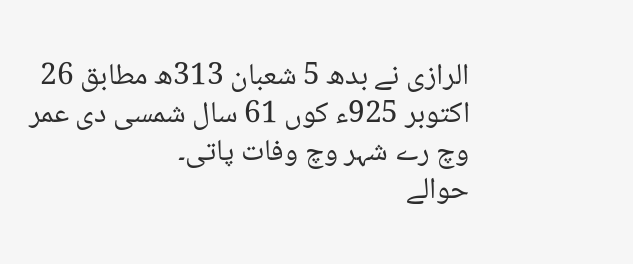الرازی نے بدھ 5 شعبان 313ھ مطابق 26 اکتوبر 925ء کوں 61 سال شمسی دی عمر وچ رے شہر وچ وفات پاتی۔
حوالے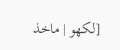[لکھو | ماخذ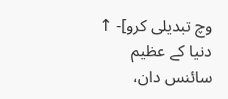وچ تبدیلی کرو]- ↑ دنیا کے عظیم سائنس دان،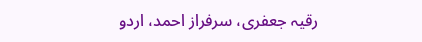رقیہ جعفری، سرفراز احمد، اردو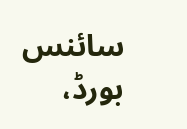سائنس بورڈ،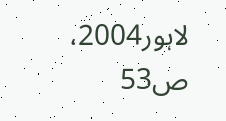لاہور2004، ص53